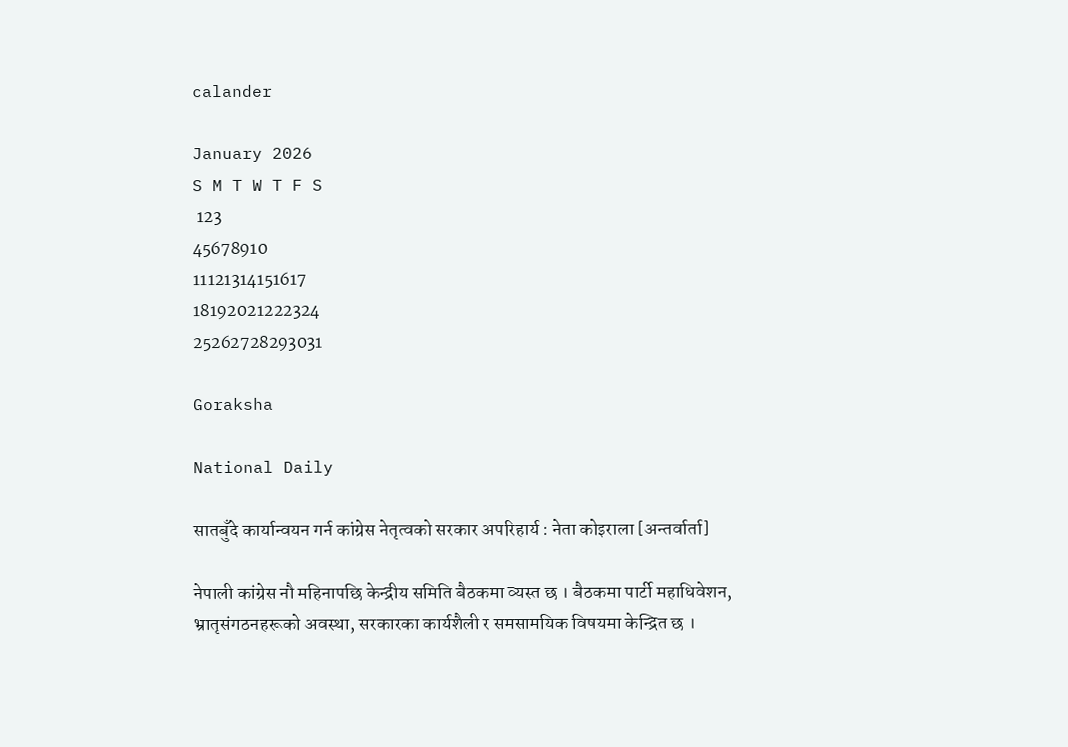calander

January 2026
S M T W T F S
 123
45678910
11121314151617
18192021222324
25262728293031

Goraksha

National Daily

सातबुँदे कार्यान्वयन गर्न कांग्रेस नेतृत्वको सरकार अपरिहार्य : नेता कोइराला [अन्तर्वार्ता]

नेपाली कांग्रेस नौ महिनापछि केन्द्रीय समिति बैठकमा व्यस्त छ । बैठकमा पार्टी महाधिवेशन, भ्रातृसंगठनहरूको अवस्था, सरकारका कार्यशैली र समसामयिक विषयमा केन्द्रित छ ।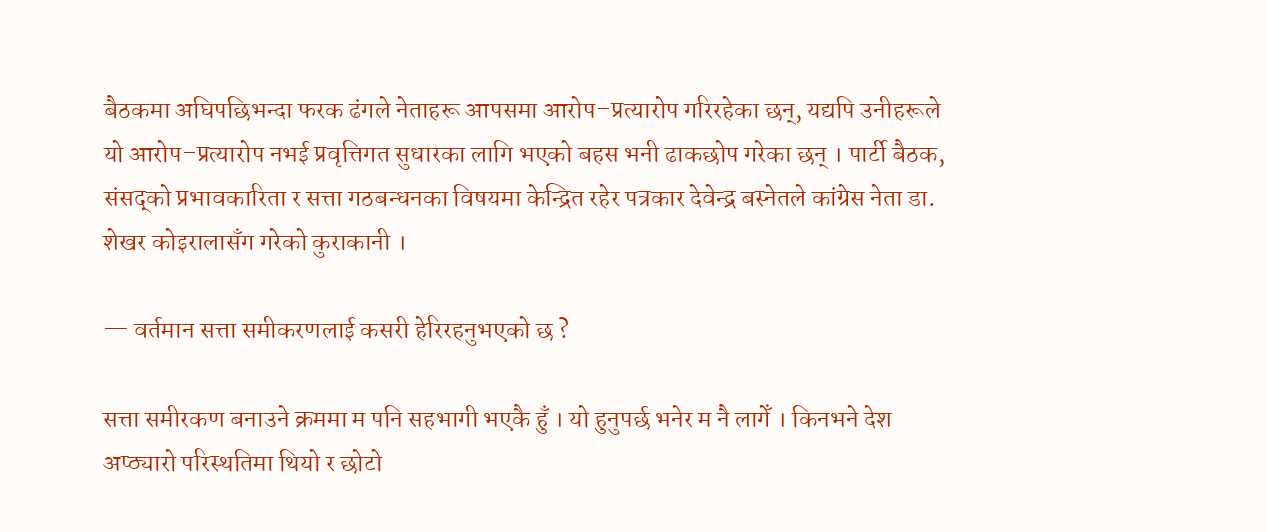बैठकमा अघिपछिभन्दा फरक ढंगले नेताहरू आपसमा आरोप–प्रत्यारोप गरिरहेका छन्, यद्यपि उनीहरूले यो आरोप–प्रत्यारोप नभई प्रवृत्तिगत सुधारका लागि भएको बहस भनी ढाकछोप गरेका छन् । पार्टी बैठक, संसद्को प्रभावकारिता र सत्ता गठबन्धनका विषयमा केन्द्रित रहेर पत्रकार देवेन्द्र बस्नेतले कांग्रेस नेता डा. शेखर कोइरालासँग गरेको कुराकानी ।

— वर्तमान सत्ता समीकरणलाई कसरी हेरिरहनुभएको छ ?

सत्ता समीरकण बनाउने क्रममा म पनि सहभागी भएकै हुँ । यो हुनुपर्छ भनेर म नै लागेँ । किनभने देश अप्ठ्यारो परिस्थतिमा थियो र छोटो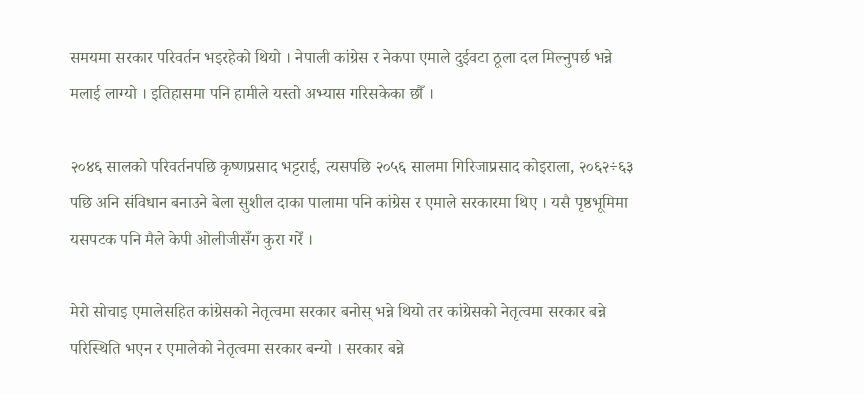समयमा सरकार परिवर्तन भइरहेको थियो । नेपाली कांग्रेस र नेकपा एमाले दुईवटा ठूला दल मिल्नुपर्छ भन्ने मलाई लाग्यो । इतिहासमा पनि हामीले यस्तो अभ्यास गरिसकेका छौँ ।

२०४६ सालको परिवर्तनपछि कृष्णप्रसाद भट्टराई, त्यसपछि २०५६ सालमा गिरिजाप्रसाद कोइराला, २०६२÷६३ पछि अनि संविधान बनाउने बेला सुशील दाका पालामा पनि कांग्रेस र एमाले सरकारमा थिए । यसै पृष्ठभूमिमा यसपटक पनि मैले केपी ओलीजीसँग कुरा गरेँ ।

मेरो सोचाइ एमालेसहित कांग्रेसको नेतृत्वमा सरकार बनोस् भन्ने थियो तर कांग्रेसको नेतृत्वमा सरकार बन्ने परिस्थिति भएन र एमालेको नेतृत्वमा सरकार बन्यो । सरकार बन्ने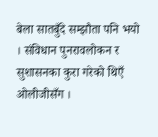बेला सातबुँदे सम्झौता पनि भयो । संविधान पुनरावलोकन र सुशासनका कुरा गरेको थिएँ ओलीजीसँग ।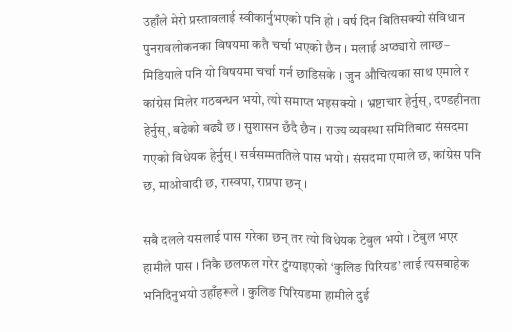उहाँले मेरो प्रस्तावलाई स्वीकार्नुभएको पनि हो । वर्ष दिन बितिसक्यो संविधान पुनरावलोकनका विषयमा कतै चर्चा भएको छैन । मलाई अप्ठ्यारो लाग्छ– मिडियाले पनि यो विषयमा चर्चा गर्न छाडिसके । जुन औचित्यका साथ एमाले र कांग्रेस मिलेर गठबन्धन भयो, त्यो समाप्त भइसक्यो । भ्रष्टाचार हेर्नुस्, दण्डहीनता हेर्नुस्, बढेको बढ्यै छ । सुशासन छँदै छैन । राज्य व्यवस्था समितिबाट संसदमा गएको विधेयक हेर्नुस् । सर्वसम्मततिले पास भयो । संसदमा एमाले छ, कांग्रेस पनि छ, माओवादी छ, रास्वपा, राप्रपा छन् ।

सबै दलले यसलाई पास गरेका छन् तर त्यो विधेयक टेबुल भयो । टेबुल भएर हामीले पास । निकै छलफल गरेर टुंग्याइएको ‘कुलिङ पिरियड’ लाई त्यसबाहेक भनिदिनुभयो उहाँहरूले । कुलिङ पिरियडमा हामीले दुई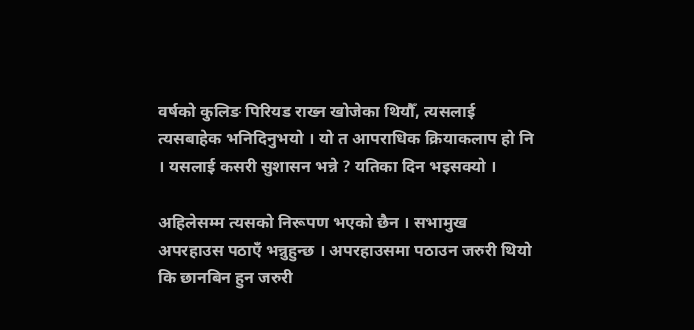वर्षको कुलिङ पिरियड राख्न खोजेका थियौँ, त्यसलाई त्यसबाहेक भनिदिनुभयो । यो त आपराधिक क्रियाकलाप हो नि । यसलाई कसरी सुशासन भन्ने ? यतिका दिन भइसक्यो ।

अहिलेसम्म त्यसको निरूपण भएको छैन । सभामुख अपरहाउस पठाएँ भन्नुहुन्छ । अपरहाउसमा पठाउन जरुरी थियो कि छानबिन हुन जरुरी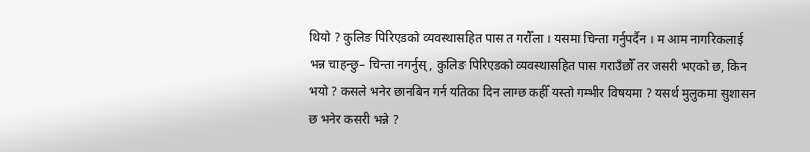थियो ? कुलिङ पिरिएडको व्यवस्थासहित पास त गरौँला । यसमा चिन्ता गर्नुपर्दैन । म आम नागरिकलाई भन्न चाहन्छु– चिन्ता नगर्नुस्, कुलिङ पिरिएडको व्यवस्थासहित पास गराउँछौँ तर जसरी भएको छ, किन भयो ? कसले भनेर छानबिन गर्न यतिका दिन लाग्छ कहीँ यस्तो गम्भीर विषयमा ? यसर्थ मुलुकमा सुशासन छ भनेर कसरी भन्ने ?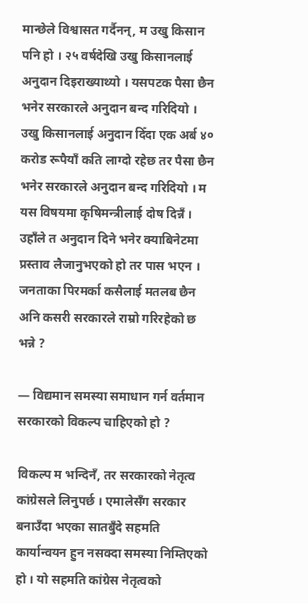मान्छेले विश्वासत गर्दैनन्, म उखु किसान पनि हो । २५ वर्षदेखि उखु किसानलाई अनुदान दिइराख्याथ्यो । यसपटक पैसा छैन भनेर सरकारले अनुदान बन्द गरिदियो । उखु किसानलाई अनुदान दिँदा एक अर्ब ४० करोड रूपैयाँ कति लाग्दो रहेछ तर पैसा छैन भनेर सरकारले अनुदान बन्द गरिदियो । म यस विषयमा कृषिमन्त्रीलाई दोष दिन्नँ । उहाँले त अनुदान दिने भनेर क्याबिनेटमा प्रस्ताव लैजानुभएको हो तर पास भएन । जनताका पिरमर्का कसैलाई मतलब छैन अनि कसरी सरकारले राम्रो गरिरहेको छ भन्ने ?

— विद्यमान समस्या समाधान गर्न वर्तमान सरकारको विकल्प चाहिएको हो ?

विकल्प म भन्दिनँ, तर सरकारको नेतृत्व कांग्रेसले लिनुपर्छ । एमालेसँग सरकार बनाउँदा भएका सातबुँदे सहमति कार्यान्वयन हुन नसक्दा समस्या निम्तिएको हो । यो सहमति कांग्रेस नेतृत्वको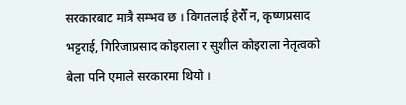सरकारबाट मात्रै सम्भव छ । विगतलाई हेरौँ न, कृष्णप्रसाद भट्टराई, गिरिजाप्रसाद कोइराला र सुशील कोइराला नेतृत्वको बेला पनि एमाले सरकारमा थियो ।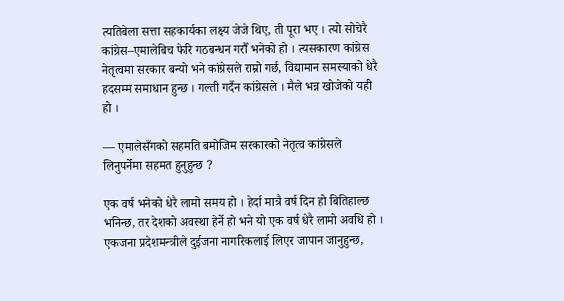त्यतिबेला सत्ता सहकार्यका लक्ष्य जेजे थिए, ती पूरा भए । त्यो सोचेरै कांग्रेस–एमालेबिच फेरि गठबन्धन गरौँ भनेको हो । त्यसकारण कांग्रेस नेतृत्वमा सरकार बन्यो भने कांग्रेसले राम्रो गर्छ, विद्यामान समस्याको धेरै हदसम्म समाधान हुन्छ । गल्ती गर्दैन कांग्रेसले । मैले भन्न खोजेको यही हो ।

— एमालेसँगको सहमति बमोजिम सरकारको नेतृत्व कांग्रेसले लिनुपर्नेमा सहमत हुनुहुन्छ ?

एक वर्ष भनेको धेरै लामो समय हो । हेर्दा मात्रै वर्ष दिन हो बितिहाल्छ भनिन्छ, तर देशको अवस्था हेर्ने हो भने यो एक वर्ष धेरै लामो अवधि हो । एकजना प्रदेशमन्त्रीले दुईजना नागरिकलाई लिएर जापान जानुहुन्छ,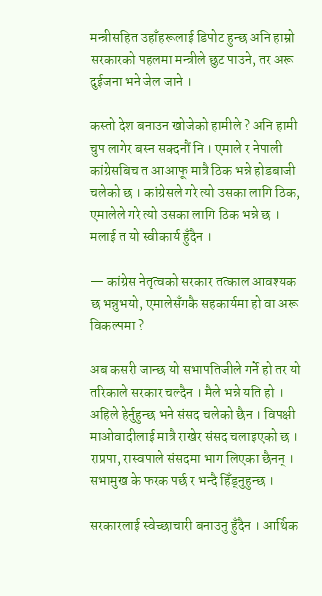मन्त्रीसहित उहाँहरूलाई डिपोट हुन्छ अनि हाम्रो सरकारको पहलमा मन्त्रीले छुट पाउने, तर अरू दुईजना भने जेल जाने ।

कस्तो देश बनाउन खोजेको हामीले ? अनि हामी चुप लागेर बस्न सक्दनौं नि । एमाले र नेपाली कांग्रेसबिच त आआफू मात्रै ठिक भन्ने होडबाजी चलेको छ । कांग्रेसले गरे त्यो उसका लागि ठिक, एमालेले गरे त्यो उसका लागि ठिक भन्ने छ । मलाई त यो स्वीकार्य हुँदैन ।

— कांग्रेस नेतृत्वको सरकार तत्काल आवश्यक छ भन्नुभयो, एमालेसँगकै सहकार्यमा हो वा अरू विकल्पमा ?

अब कसरी जान्छ यो सभापतिजीले गर्ने हो तर यो तरिकाले सरकार चल्दैन । मैले भन्ने यति हो । अहिले हेर्नुहुन्छ भने संसद चलेको छैन । विपक्षी माओवादीलाई मात्रै राखेर संसद चलाइएको छ । राप्रपा, रास्वपाले संसदमा भाग लिएका छैनन् । सभामुख के फरक पर्छ र भन्दै हिँड्नुहुन्छ ।

सरकारलाई स्वेच्छाचारी बनाउनु हुँदैन । आर्थिक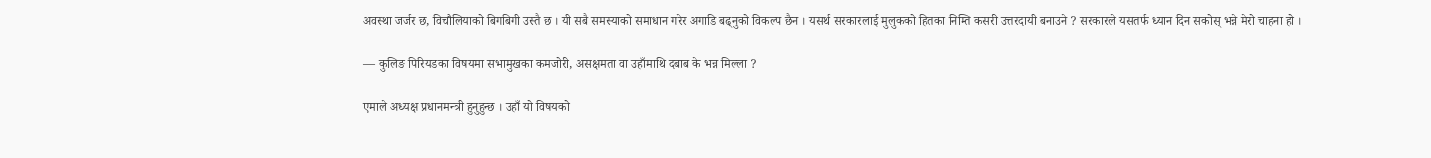अवस्था जर्जर छ, विचौलियाको बिगबिगी उस्तै छ । यी सबै समस्याको समाधान गरेर अगाडि बढ्नुको विकल्प छैन । यसर्थ सरकारलाई मुलुकको हितका निम्ति कसरी उत्तरदायी बनाउने ? सरकारले यसतर्फ ध्यान दिन सकोस् भन्ने मेरो चाहना हो ।

— कुलिङ पिरियडका विषयमा सभामुखका कमजोरी, असक्षमता वा उहाँमाथि दबाब के भन्न मिल्ला ?

एमाले अध्यक्ष प्रधानमन्त्री हुनुहुन्छ । उहाँ यो विषयको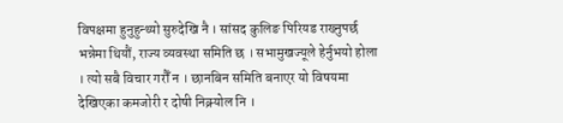विपक्षमा हुनुहुन्थ्यो सुरुदेखि नै । सांसद कुलिङ पिरियड राख्नुपर्छ भन्नेमा थियौं, राज्य व्यवस्था समिति छ । सभामुखज्यूले हेर्नुभयो होला । त्यो सबै विचार गरौँ न । छानबिन समिति बनाएर यो विषयमा देखिएका कमजोरी र दोषी निक्र्योल नि ।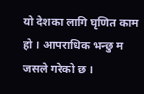यो देशका लागि घृणित काम हो । आपराधिक भन्छु म जसले गरेको छ ।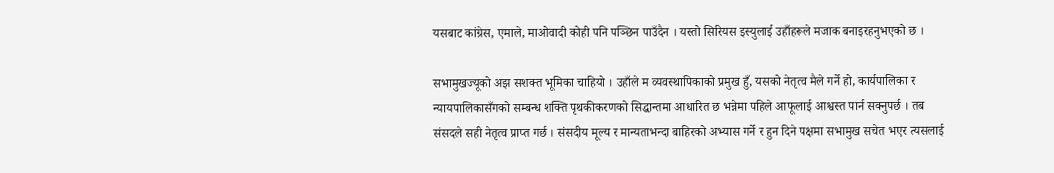यसबाट कांग्रेस, एमाले, माओवादी कोही पनि पञ्छिन पाउँदैन । यस्तो सिरियस इस्युलाई उहाँहरूले मजाक बनाइरहनुभएको छ ।

सभामुखज्यूको अझ सशक्त भूमिका चाहियो । उहाँले म व्यवस्थापिकाको प्रमुख हुँ, यसको नेतृत्व मैले गर्ने हो, कार्यपालिका र न्यायपालिकासँगको सम्बन्ध शक्ति पृथकीकरणको सिद्धान्तमा आधारित छ भन्नेमा पहिले आफूलाई आश्वस्त पार्न सक्नुपर्छ । तब संसदले सही नेतृत्व प्राप्त गर्छ । संसदीय मूल्य र मान्यताभन्दा बाहिरको अभ्यास गर्ने र हुन दिने पक्षमा सभामुख सचेत भएर त्यसलाई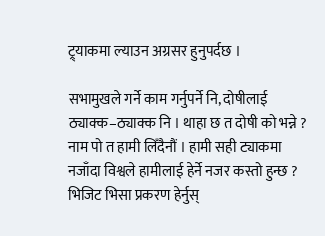ट्र्याकमा ल्याउन अग्रसर हुनुपर्दछ ।

सभामुखले गर्ने काम गर्नुपर्ने नि, दोषीलाई ठ्याक्क–ठ्याक्क नि । थाहा छ त दोषी को भन्ने ? नाम पो त हामी लिँदैनौं । हामी सही ट्याकमा नजाँदा विश्वले हामीलाई हेर्ने नजर कस्तो हुन्छ ? भिजिट भिसा प्रकरण हेर्नुस्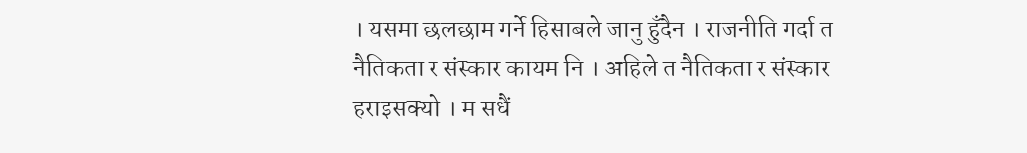। यसमा छलछाम गर्ने हिसाबले जानु हुँदैन । राजनीति गर्दा त नैतिकता र संस्कार कायम नि । अहिले त नैतिकता र संस्कार हराइसक्यो । म सधैं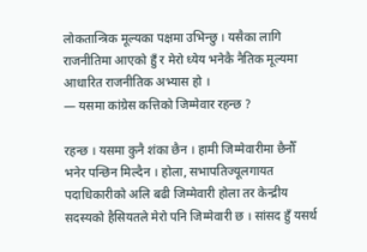लोकतान्त्रिक मूल्यका पक्षमा उभिन्छु । यसैका लागि राजनीतिमा आएको हुँ र मेरो ध्येय भनेकै नैतिक मूल्यमा आधारित राजनीतिक अभ्यास हो ।
— यसमा कांग्रेस कत्तिको जिम्मेवार रहन्छ ?

रहन्छ । यसमा कुनै शंका छैन । हामी जिम्मेवारीमा छैनौँ भनेर पन्छिन मिल्दैन । होला, सभापतिज्यूलगायत पदाधिकारीको अलि बढी जिम्मेवारी होला तर केन्द्रीय सदस्यको हैसियतले मेरो पनि जिम्मेवारी छ । सांसद हुँ यसर्थ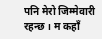पनि मेरो जिम्मेवारी रहन्छ । म कहाँ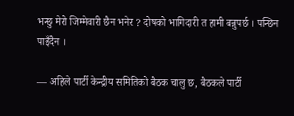भन्छु मेरो जिम्मेवारी छैन भनेर ? दोषको भागिदारी त हामी बन्नुपर्छ । पन्छिन पाइँदैन ।

— अहिले पार्टी केन्द्रीय समितिको बैठक चालु छ, बैठकले पार्टी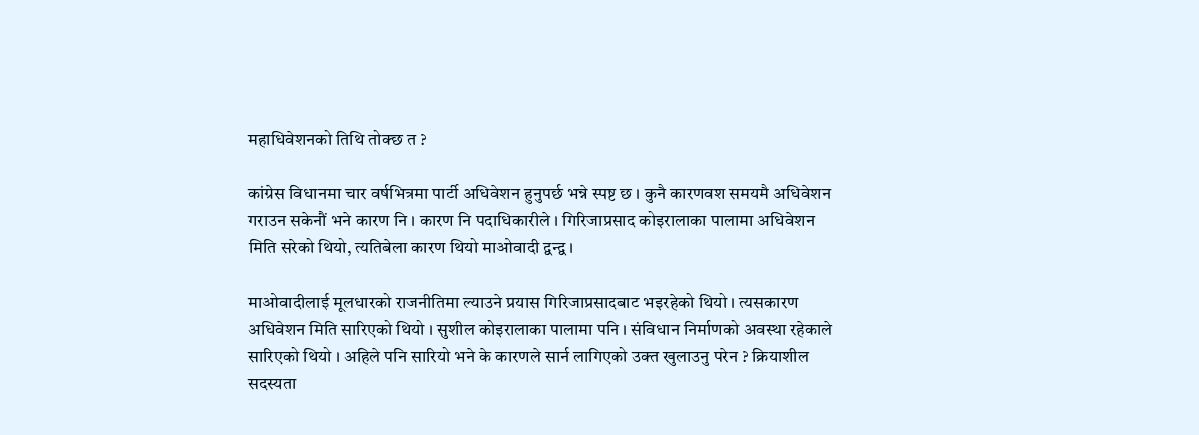महाधिवेशनको तिथि तोक्छ त ?

कांग्रेस विधानमा चार वर्षभित्रमा पार्टी अधिवेशन हुनुपर्छ भन्ने स्पष्ट छ । कुनै कारणवश समयमै अधिवेशन गराउन सकेनौं भने कारण नि । कारण नि पदाधिकारीले । गिरिजाप्रसाद कोइरालाका पालामा अधिवेशन मिति सरेको थियो, त्यतिबेला कारण थियो माओवादी द्वन्द्व ।

माओवादीलाई मूलधारको राजनीतिमा ल्याउने प्रयास गिरिजाप्रसादबाट भइरहेको थियो । त्यसकारण अधिवेशन मिति सारिएको थियो । सुशील कोइरालाका पालामा पनि । संविधान निर्माणको अवस्था रहेकाले सारिएको थियो । अहिले पनि सारियो भने के कारणले सार्न लागिएको उक्त खुलाउनु परेन ? क्रियाशील सदस्यता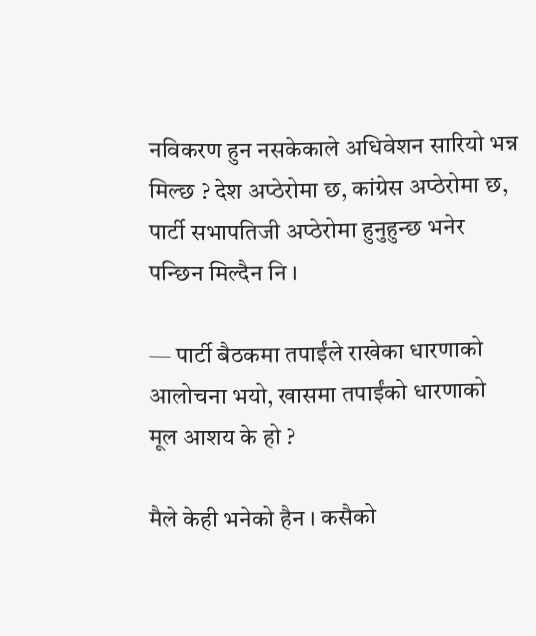नविकरण हुन नसकेकाले अधिवेशन सारियो भन्न मिल्छ ? देश अप्ठेरोमा छ, कांग्रेस अप्ठेरोमा छ, पार्टी सभापतिजी अप्ठेरोमा हुनुहुन्छ भनेर पन्छिन मिल्दैन नि ।

— पार्टी बैठकमा तपाईंले राखेका धारणाको आलोचना भयो, खासमा तपाईंको धारणाको मूल आशय के हो ?

मैले केही भनेको हैन । कसैको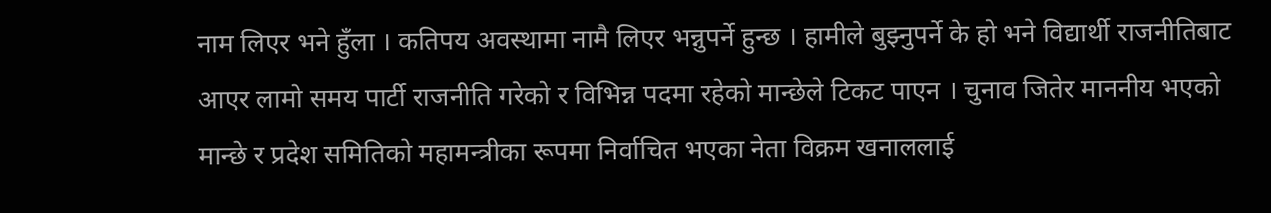नाम लिएर भने हुँला । कतिपय अवस्थामा नामै लिएर भन्नुपर्ने हुन्छ । हामीले बुझ्नुपर्ने के हो भने विद्यार्थी राजनीतिबाट आएर लामो समय पार्टी राजनीति गरेको र विभिन्न पदमा रहेको मान्छेले टिकट पाएन । चुनाव जितेर माननीय भएको मान्छे र प्रदेश समितिको महामन्त्रीका रूपमा निर्वाचित भएका नेता विक्रम खनाललाई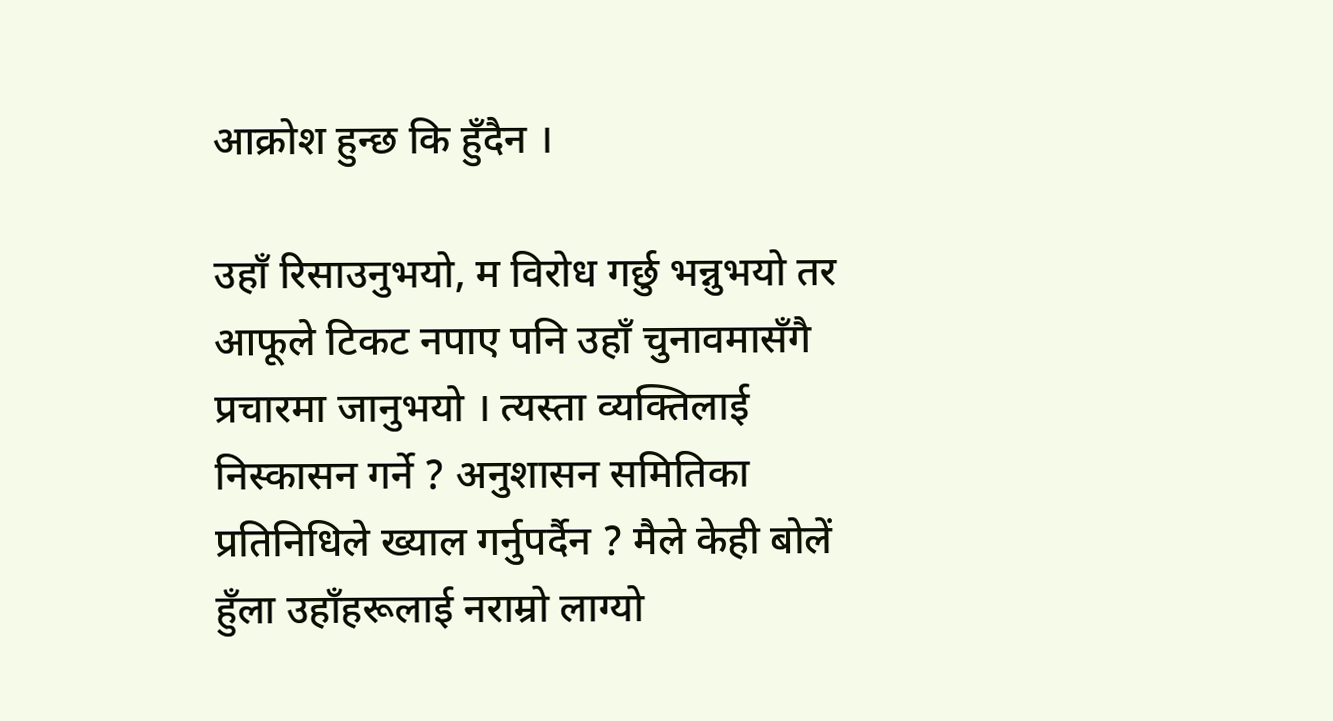आक्रोश हुन्छ कि हुँदैन ।

उहाँ रिसाउनुभयो, म विरोध गर्छु भन्नुभयो तर आफूले टिकट नपाए पनि उहाँ चुनावमासँगै प्रचारमा जानुभयो । त्यस्ता व्यक्तिलाई निस्कासन गर्ने ? अनुशासन समितिका प्रतिनिधिले ख्याल गर्नुपर्दैन ? मैले केही बोलें हुँला उहाँहरूलाई नराम्रो लाग्यो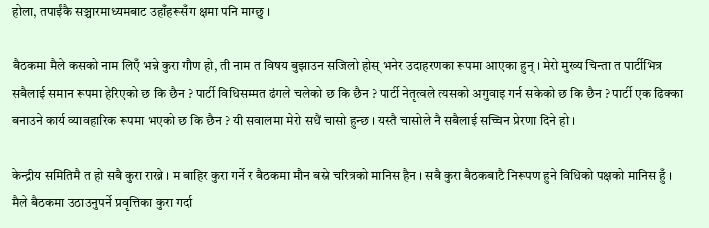होला, तपाईंकै सञ्चारमाध्यमबाट उहाँहरूसँग क्षमा पनि माग्छु ।

बैठकमा मैले कसको नाम लिएँ भन्ने कुरा गौण हो, ती नाम त विषय बुझाउन सजिलो होस् भनेर उदाहरणका रूपमा आएका हुन् । मेरो मुख्य चिन्ता त पार्टीभित्र सबैलाई समान रूपमा हेरिएको छ कि छैन ? पार्टी विधिसम्मत ढंगले चलेको छ कि छैन ? पार्टी नेतृत्वले त्यसको अगुवाइ गर्न सकेको छ कि छैन ? पार्टी एक ढिक्का बनाउने कार्य व्यावहारिक रूपमा भएको छ कि छैन ? यी सवालमा मेरो सधैं चासो हुन्छ । यस्तै चासोले नै सबैलाई सच्चिन प्रेरणा दिने हो ।

केन्द्रीय समितिमै त हो सबै कुरा राख्ने । म बाहिर कुरा गर्ने र बैठकमा मौन बस्ने चरित्रको मानिस हैन । सबै कुरा बैठकबाटै निरूपण हुने विधिको पक्षको मानिस हुँ । मैले बैठकमा उठाउनुपर्ने प्रवृत्तिका कुरा गर्दा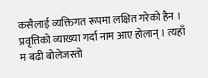कसैलाई व्यक्तिगत रूपमा लक्षित गरेको हैन । प्रवृत्तिको व्याख्या गर्दा नाम आए होलान् । त्यहाँ म बढी बोलेजस्तो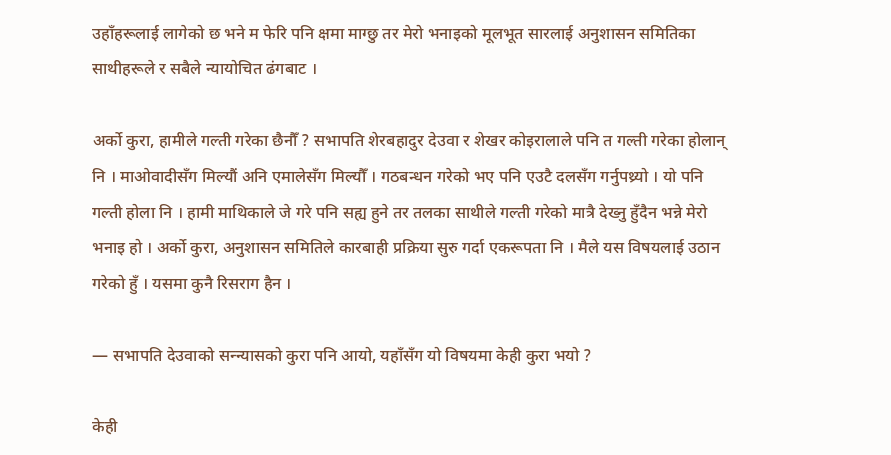उहाँहरूलाई लागेको छ भने म फेरि पनि क्षमा माग्छु तर मेरो भनाइको मूलभूत सारलाई अनुशासन समितिका साथीहरूले र सबैले न्यायोचित ढंगबाट ।

अर्को कुरा, हामीले गल्ती गरेका छैनौँ ? सभापति शेरबहादुर देउवा र शेखर कोइरालाले पनि त गल्ती गरेका होलान् नि । माओवादीसँग मिल्यौं अनि एमालेसँग मिल्यौँ । गठबन्धन गरेको भए पनि एउटै दलसँग गर्नुपथ्र्यो । यो पनि गल्ती होला नि । हामी माथिकाले जे गरे पनि सह्य हुने तर तलका साथीले गल्ती गरेको मात्रै देख्नु हुँदैन भन्ने मेरो भनाइ हो । अर्को कुरा, अनुशासन समितिले कारबाही प्रक्रिया सुरु गर्दा एकरूपता नि । मैले यस विषयलाई उठान गरेको हुँ । यसमा कुनै रिसराग हैन ।

— सभापति देउवाको सन्न्यासको कुरा पनि आयो, यहाँसँग यो विषयमा केही कुरा भयो ?

केही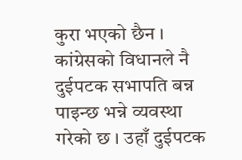कुरा भएको छैन । कांग्रेसको विधानले नै दुईपटक सभापति बन्न पाइन्छ भन्ने व्यवस्था गरेको छ । उहाँ दुईपटक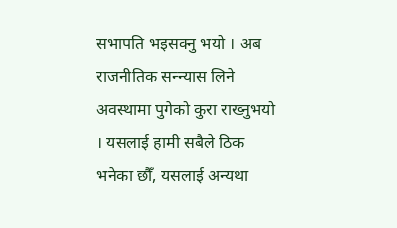सभापति भइसक्नु भयो । अब राजनीतिक सन्न्यास लिने अवस्थामा पुगेको कुरा राख्नुभयो । यसलाई हामी सबैले ठिक भनेका छौँ, यसलाई अन्यथा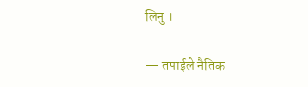लिनु ।

— तपाईले नैतिक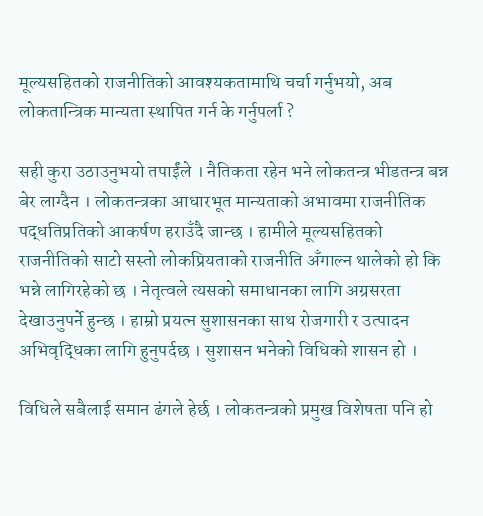मूल्यसहितको राजनीतिको आवश्यकतामाथि चर्चा गर्नुभयो, अब लोकतान्त्रिक मान्यता स्थापित गर्न के गर्नुपर्ला ?

सही कुरा उठाउनुभयो तपाईंले । नैतिकता रहेन भने लोकतन्त्र भीडतन्त्र बन्न बेर लाग्दैन । लोकतन्त्रका आधारभूत मान्यताको अभावमा राजनीतिक पद्धतिप्रतिको आकर्षण हराउँदै जान्छ । हामीले मूल्यसहितको राजनीतिको साटो सस्तो लोकप्रियताको राजनीति अँगाल्न थालेको हो कि भन्ने लागिरहेको छ । नेतृत्वले त्यसको समाधानका लागि अग्रसरता देखाउनुपर्ने हुन्छ । हाम्रो प्रयत्न सुशासनका साथ रोजगारी र उत्पादन अभिवृद्धिका लागि हुनुपर्दछ । सुशासन भनेको विधिको शासन हो ।

विधिले सबैलाई समान ढंगले हेर्छ । लोकतन्त्रको प्रमुख विशेषता पनि हो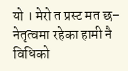यो । मेरो त प्रस्ट मत छ– नेतृत्वमा रहेका हामी नै विधिको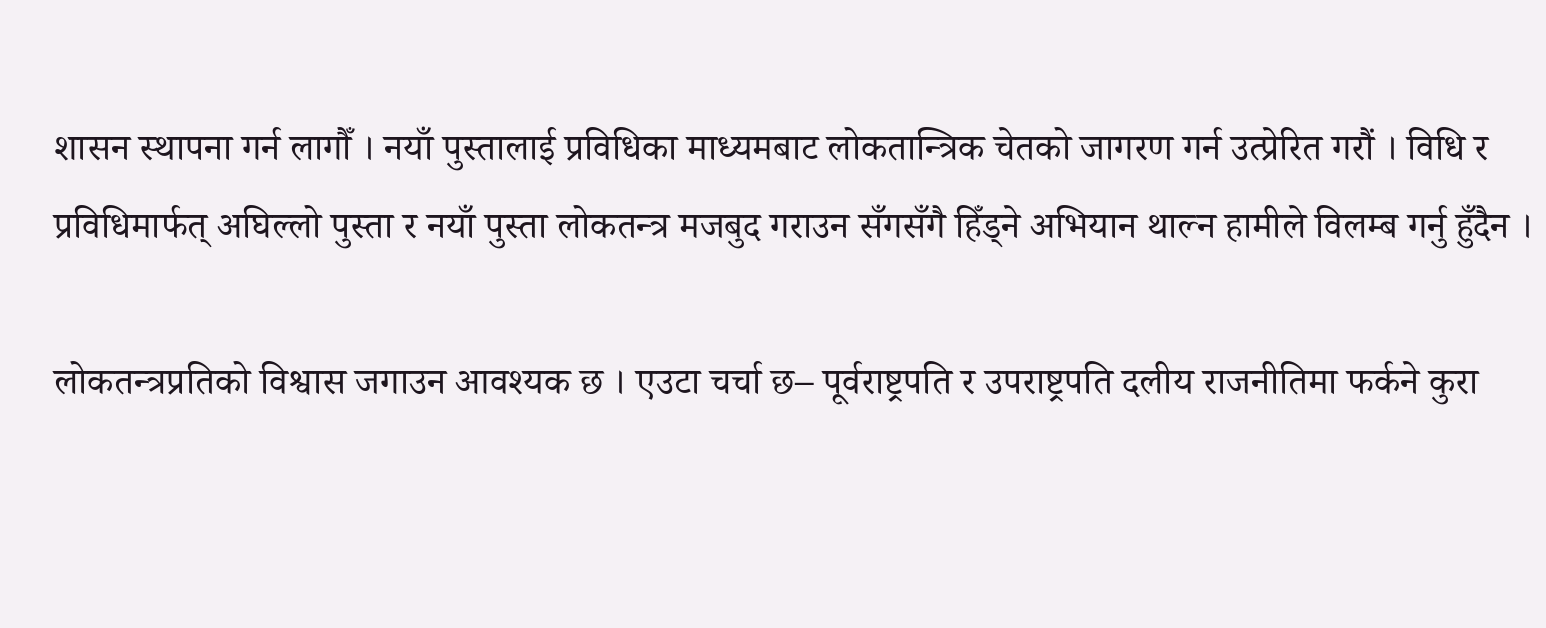शासन स्थापना गर्न लागौँ । नयाँ पुस्तालाई प्रविधिका माध्यमबाट लोकतान्त्रिक चेतको जागरण गर्न उत्प्रेरित गरौं । विधि र प्रविधिमार्फत् अघिल्लो पुस्ता र नयाँ पुस्ता लोकतन्त्र मजबुद गराउन सँगसँगै हिँड्ने अभियान थाल्न हामीले विलम्ब गर्नु हुँदैन ।

लोकतन्त्रप्रतिको विश्वास जगाउन आवश्यक छ । एउटा चर्चा छ– पूर्वराष्ट्रपति र उपराष्ट्रपति दलीय राजनीतिमा फर्कने कुरा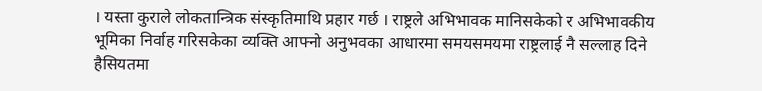। यस्ता कुराले लोकतान्त्रिक संस्कृतिमाथि प्रहार गर्छ । राष्ट्रले अभिभावक मानिसकेको र अभिभावकीय भूमिका निर्वाह गरिसकेका व्यक्ति आफ्नो अनुभवका आधारमा समयसमयमा राष्ट्रलाई नै सल्लाह दिने हैसियतमा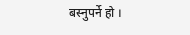बस्नुपर्ने हो ।